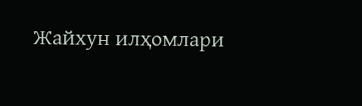Жайхун илҳомлари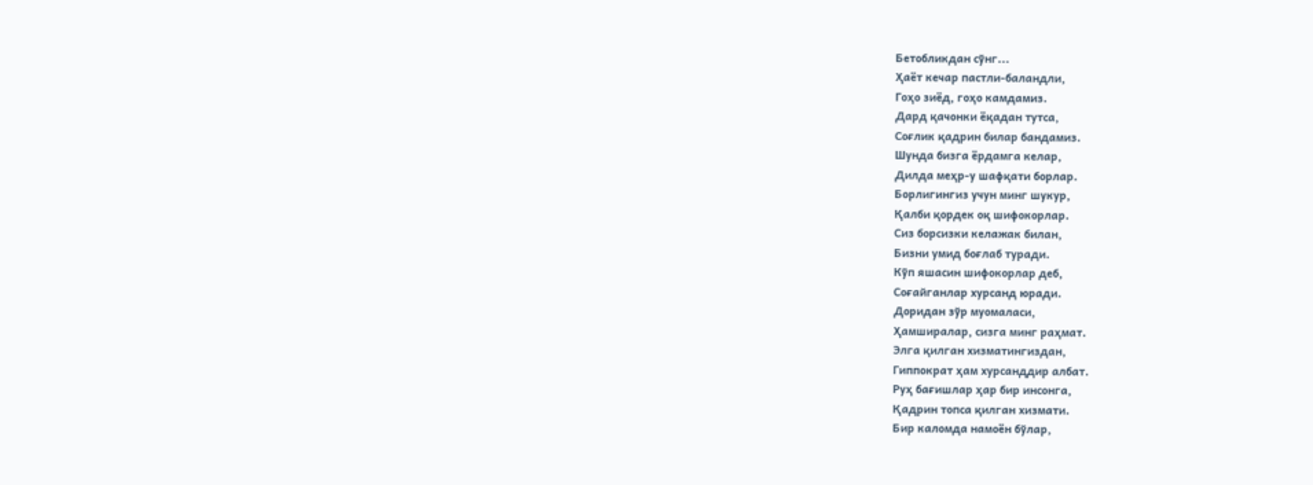Бетобликдан сўнг...
Ҳаёт кечар пастли-баландли,
Гоҳо зиёд, гоҳо камдамиз.
Дард қачонки ёқадан тутса,
Соғлик қадрин билар бандамиз.
Шунда бизга ёрдамга келар,
Дилда меҳр-у шафқати борлар.
Борлигингиз учун минг шукур,
Қалби қордек оқ шифокорлар.
Сиз борсизки келажак билан,
Бизни умид боғлаб туради.
Кўп яшасин шифокорлар деб,
Соғайганлар хурсанд юради.
Доридан зўр муомаласи,
Ҳамширалар, сизга минг раҳмат.
Элга қилган хизматингиздан,
Гиппократ ҳам хурсанддир албат.
Руҳ бағишлар ҳар бир инсонга,
Қадрин топса қилган хизмати.
Бир каломда намоён бўлар,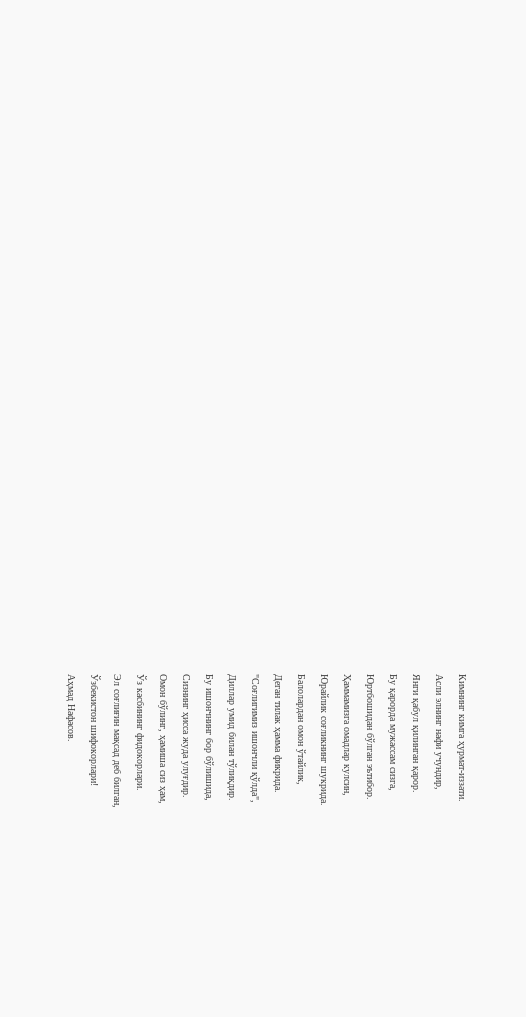Кимнинг кимга ҳурмат-иззати.
Асли элнинг нафи учундир,
Янги қабул қилинган қарор.
Бу қарорда мужассам сизга,
Юртбошидан бўлган эътибор.
Ҳаммамизга омадлар кулсин,
Юрайлик соғликнинг шукрида.
Балолардан омон ўтайлик,
Деган тилак ҳамма фикрида.
"Соғлигимиз ишончли қўлда",
Диллар умид билан тўлиқдир.
Бу ишончнинг бор бўлишида,
Сизнинг ҳисса жуда улуғдир.
Омон бўлинг, ҳамиша сиз ҳам,
Ўз касбининг фидокорлари.
Эл соғлиғин мақсад деб билган,
Ўзбекистон шифокорлари!
Аҳмад Нафасов.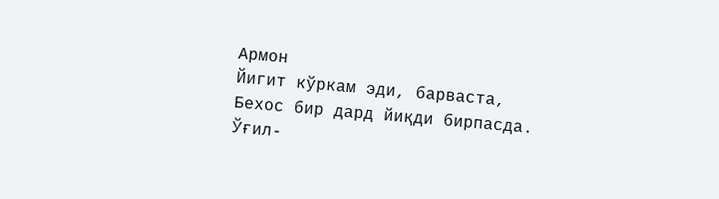Армон
Йигит кўркам эди, барваста,
Бехос бир дард йиқди бирпасда.
Ўғил-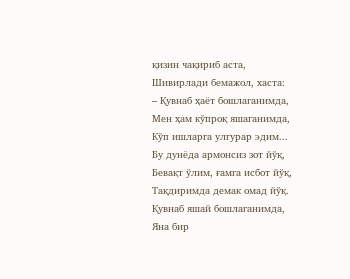қизин чақириб аста,
Шивирлади бемажол, хаста:
– Қувнаб ҳаёт бошлаганимда,
Мен ҳам кўпроқ яшаганимда,
Кўп ишларга улгурар эдим...
Бу дунёда армонсиз зот йўқ,
Бевақт ўлим, ғамга исбот йўқ,
Тақдиримда демак омад йўқ.
Қувнаб яшай бошлаганимда,
Яна бир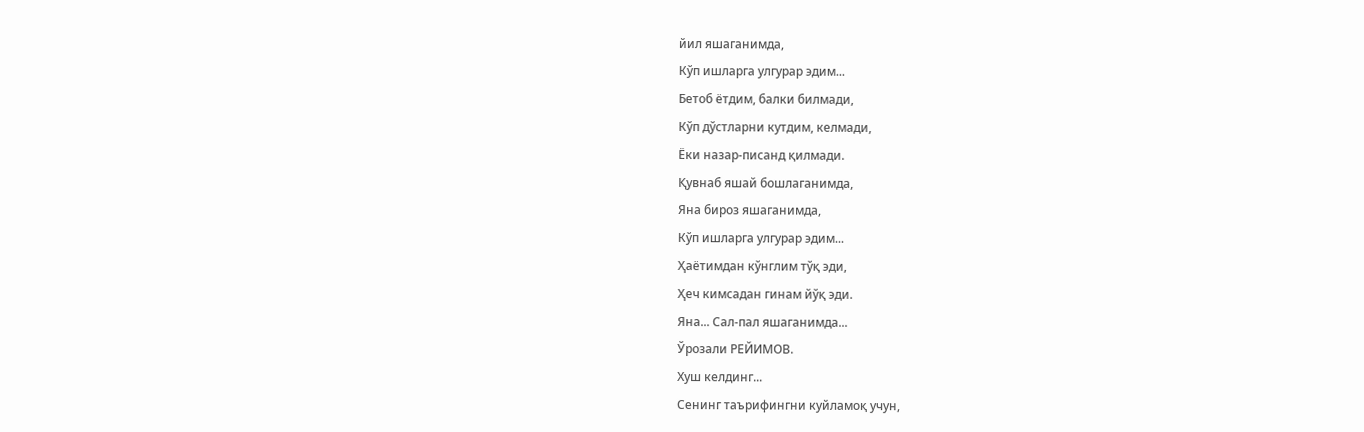йил яшаганимда,
Кўп ишларга улгурар эдим...
Бетоб ётдим, балки билмади,
Кўп дўстларни кутдим, келмади,
Ёки назар-писанд қилмади.
Қувнаб яшай бошлаганимда,
Яна бироз яшаганимда,
Кўп ишларга улгурар эдим...
Ҳаётимдан кўнглим тўқ эди,
Ҳеч кимсадан гинам йўқ эди.
Яна... Сал-пал яшаганимда...
Ўрозали РЕЙИМОВ.
Хуш келдинг...
Сенинг таърифингни куйламоқ учун,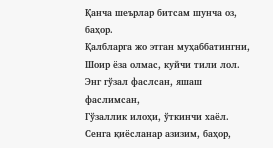Қанча шеърлар битсам шунча оз, баҳор.
Қалбларга жо этган муҳаббатингни,
Шоир ёза олмас, куйчи тили лол.
Энг гўзал фаслсан, яшаш фаслимсан,
Гўзаллик илоҳи, ўткинчи хаёл.
Сенга қиёсланар азизим, баҳор,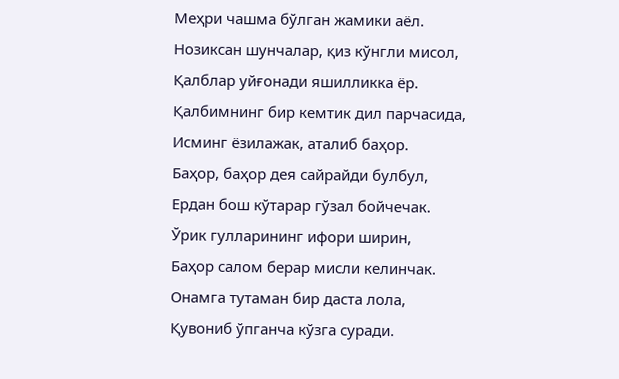Меҳри чашма бўлган жамики аёл.
Нозиксан шунчалар, қиз кўнгли мисол,
Қалблар уйғонади яшилликка ёр.
Қалбимнинг бир кемтик дил парчасида,
Исминг ёзилажак, аталиб баҳор.
Баҳор, баҳор дея сайрайди булбул,
Ердан бош кўтарар гўзал бойчечак.
Ўрик гулларининг ифори ширин,
Баҳор салом берар мисли келинчак.
Онамга тутаман бир даста лола,
Қувониб ўпганча кўзга суради.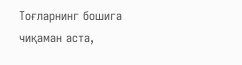Тоғларнинг бошига чиқаман аста,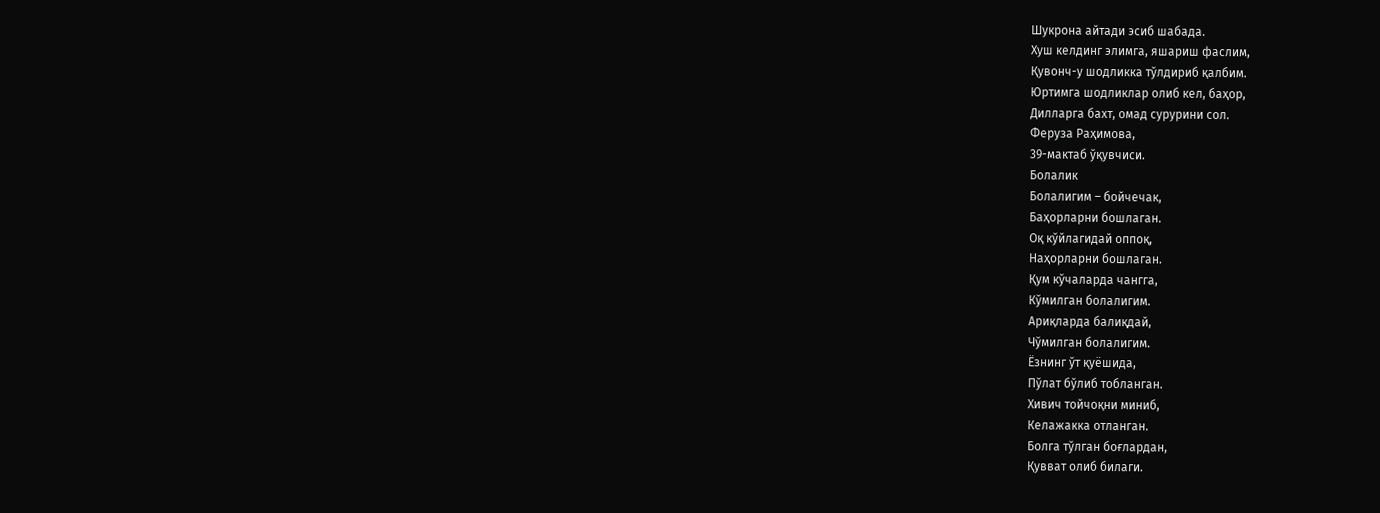Шукрона айтади эсиб шабада.
Хуш келдинг элимга, яшариш фаслим,
Қувонч-у шодликка тўлдириб қалбим.
Юртимга шодликлар олиб кел, баҳор,
Дилларга бахт, омад сурурини сол.
Феруза Раҳимова,
39-мактаб ўқувчиси.
Болалик
Болалигим – бойчечак,
Баҳорларни бошлаган.
Оқ кўйлагидай оппоқ,
Наҳорларни бошлаган.
Қум кўчаларда чангга,
Кўмилган болалигим.
Ариқларда балиқдай,
Чўмилган болалигим.
Ёзнинг ўт қуёшида,
Пўлат бўлиб тобланган.
Хивич тойчоқни миниб,
Келажакка отланган.
Болга тўлган боғлардан,
Қувват олиб билаги.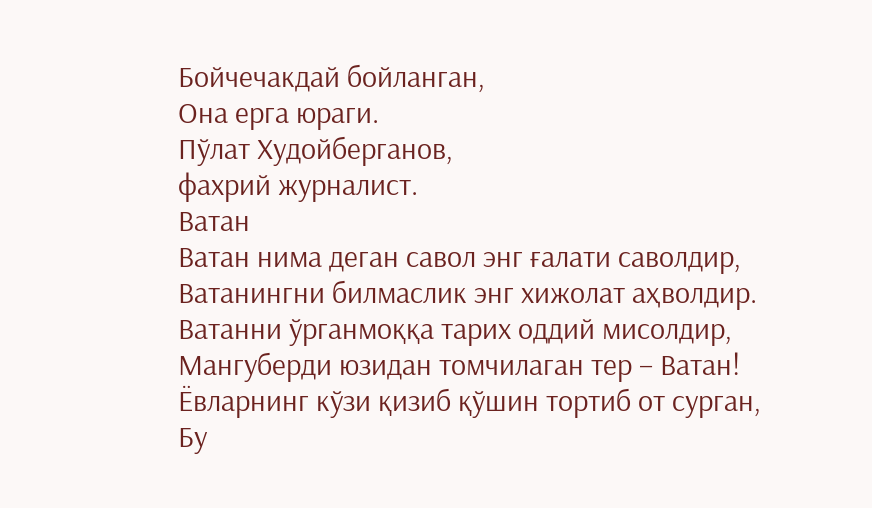Бойчечакдай бойланган,
Она ерга юраги.
Пўлат Худойберганов,
фахрий журналист.
Ватан
Ватан нима деган савол энг ғалати саволдир,
Ватанингни билмаслик энг хижолат аҳволдир.
Ватанни ўрганмоққа тарих оддий мисолдир,
Мангуберди юзидан томчилаган тер – Ватан!
Ёвларнинг кўзи қизиб қўшин тортиб от сурган,
Бу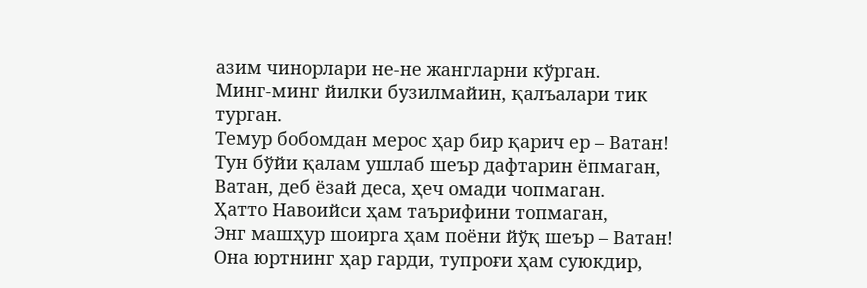азим чинорлари не-не жангларни кўрган.
Минг-минг йилки бузилмайин, қалъалари тик турган.
Темур бобомдан мерос ҳар бир қарич ер – Ватан!
Тун бўйи қалам ушлаб шеър дафтарин ёпмаган,
Ватан, деб ёзай деса, ҳеч омади чопмаган.
Ҳатто Навоийси ҳам таърифини топмаган,
Энг машҳур шоирга ҳам поёни йўқ шеър – Ватан!
Она юртнинг ҳар гарди, тупроғи ҳам суюкдир,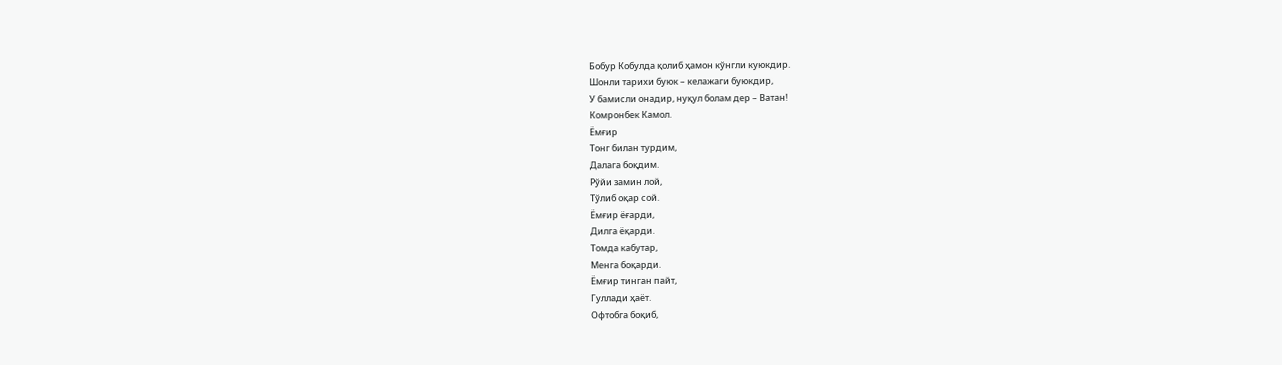Бобур Кобулда қолиб ҳамон кўнгли куюкдир.
Шонли тарихи буюк – келажаги буюкдир,
У бамисли онадир, нуқул болам дер – Ватан!
Комронбек Камол.
Ёмғир
Тонг билан турдим,
Далага боқдим.
Рўйи замин лой,
Тўлиб оқар сой.
Ёмғир ёғарди,
Дилга ёқарди.
Томда кабутар,
Менга боқарди.
Ёмғир тинган пайт,
Гуллади ҳаёт.
Офтобга боқиб,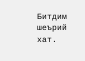Битдим шеърий хат.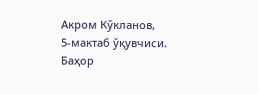Акром Кўкланов,
5-мактаб ўқувчиси.
Баҳор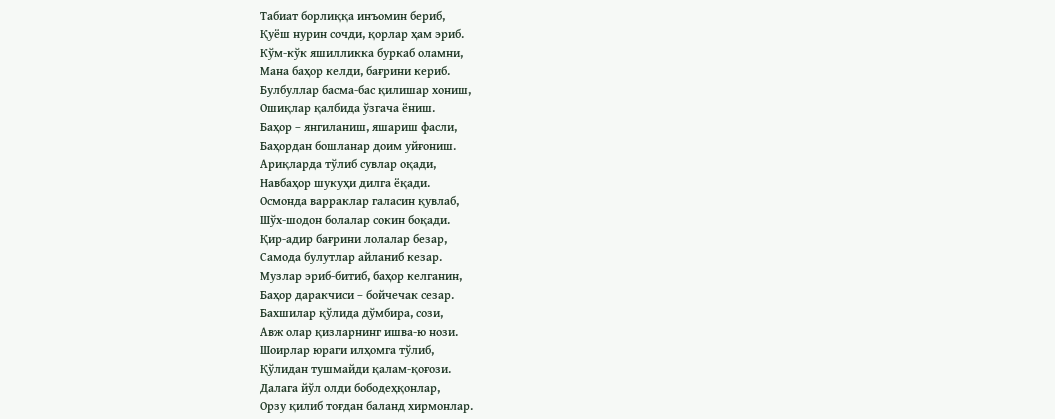Табиат борлиққа инъомин бериб,
Қуёш нурин сочди, қорлар ҳам эриб.
Кўм-кўк яшилликка буркаб оламни,
Мана баҳор келди, бағрини кериб.
Булбуллар басма-бас қилишар хониш,
Ошиқлар қалбида ўзгача ёниш.
Баҳор – янгиланиш, яшариш фасли,
Баҳордан бошланар доим уйғониш.
Ариқларда тўлиб сувлар оқади,
Навбаҳор шукуҳи дилга ёқади.
Осмонда варраклар галасин қувлаб,
Шўх-шодон болалар сокин боқади.
Қир-адир бағрини лолалар безар,
Самода булутлар айланиб кезар.
Музлар эриб-битиб, баҳор келганин,
Баҳор даракчиси – бойчечак сезар.
Бахшилар қўлида дўмбира, сози,
Авж олар қизларнинг ишва-ю нози.
Шоирлар юраги илҳомга тўлиб,
Қўлидан тушмайди қалам-қоғози.
Далага йўл олди бободеҳқонлар,
Орзу қилиб тоғдан баланд хирмонлар.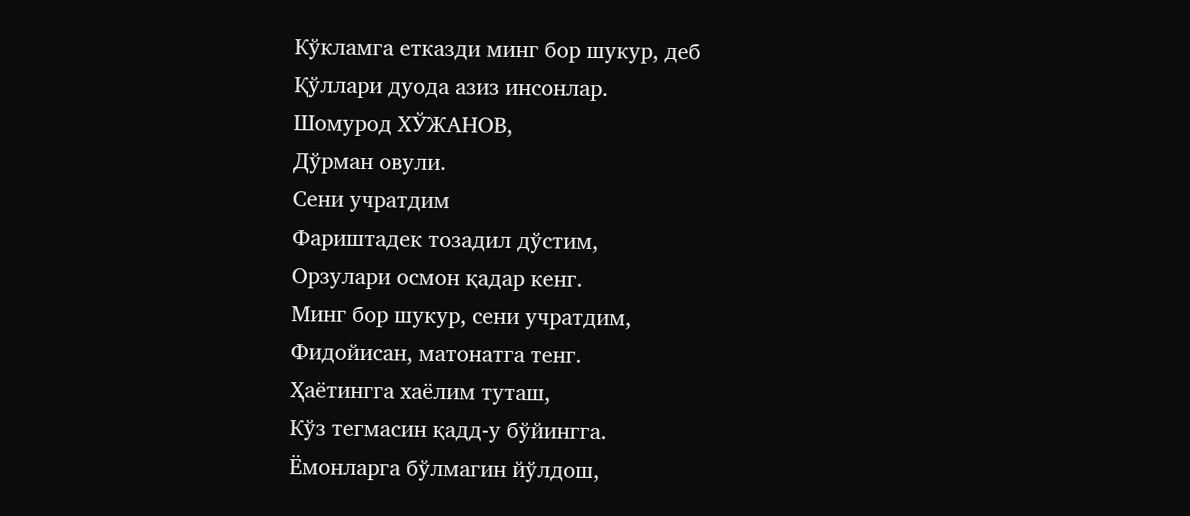Кўкламга етказди минг бор шукур, деб
Қўллари дуода азиз инсонлар.
Шомурод ХЎЖАНОВ,
Дўрман овули.
Сени учратдим
Фариштадек тозадил дўстим,
Орзулари осмон қадар кенг.
Минг бор шукур, сени учратдим,
Фидойисан, матонатга тенг.
Ҳаётингга хаёлим туташ,
Кўз тегмасин қадд-у бўйингга.
Ёмонларга бўлмагин йўлдош,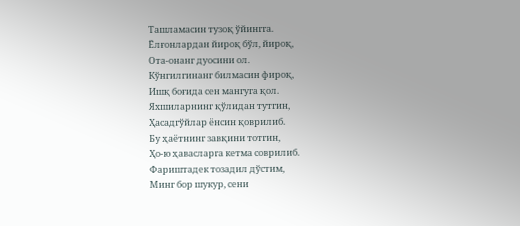Ташламасин тузоқ ўйингга.
Ёлғонлардан йироқ бўл, йироқ,
Ота-онанг дуосини ол.
Кўнгилгинанг билмасин фироқ,
Ишқ боғида сен мангуга қол.
Яхшиларнинг қўлидан тутгин,
Ҳасадгўйлар ёнсин қоврилиб.
Бу ҳаётнинг завқини тотгин,
Ҳо-ю ҳавасларга кетма соврилиб.
Фариштадек тозадил дўстим,
Минг бор шукур, сени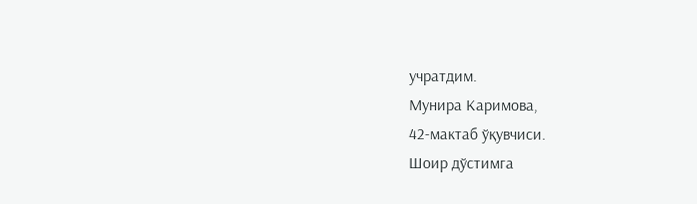учратдим.
Мунира Каримова,
42-мактаб ўқувчиси.
Шоир дўстимга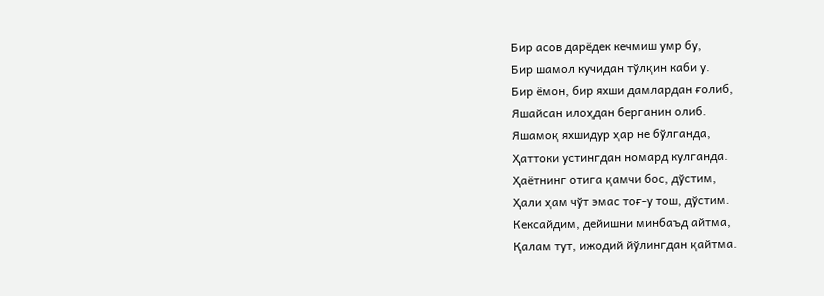Бир асов дарёдек кечмиш умр бу,
Бир шамол кучидан тўлқин каби у.
Бир ёмон, бир яхши дамлардан ғолиб,
Яшайсан илоҳдан берганин олиб.
Яшамоқ яхшидур ҳар не бўлганда,
Ҳаттоки устингдан номард кулганда.
Ҳаётнинг отига қамчи бос, дўстим,
Ҳали ҳам чўт эмас тоғ-у тош, дўстим.
Кексайдим, дейишни минбаъд айтма,
Қалам тут, ижодий йўлингдан қайтма.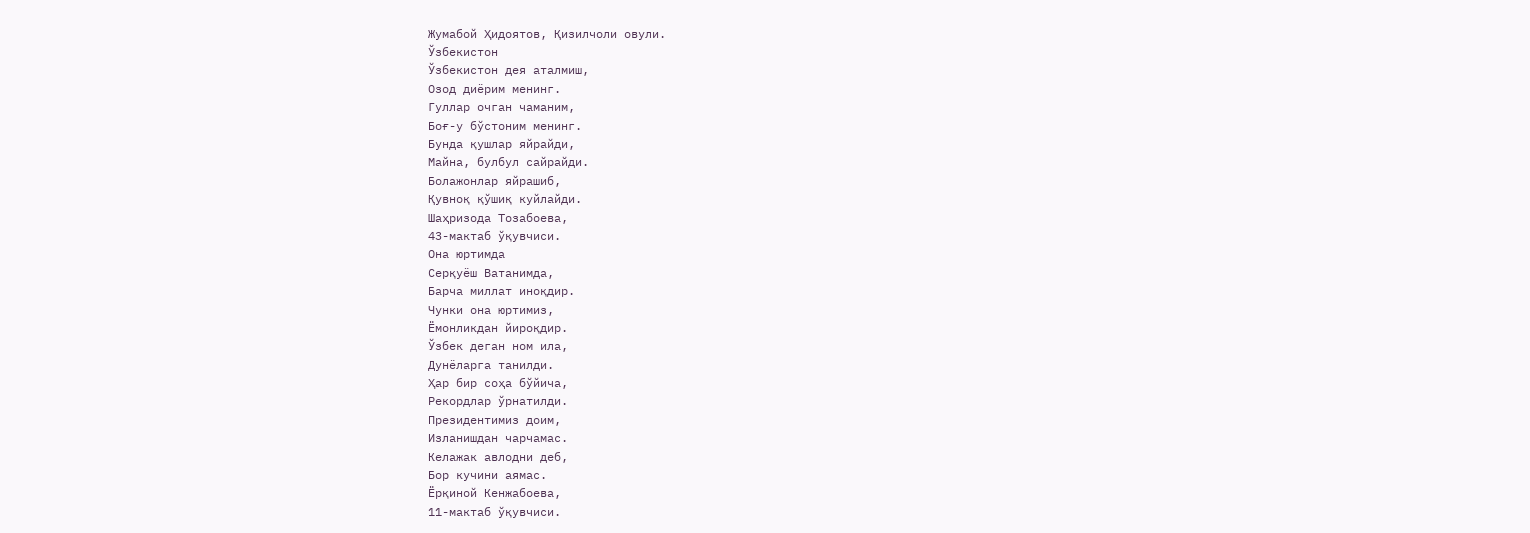Жумабой Ҳидоятов, Қизилчоли овули.
Ўзбекистон
Ўзбекистон дея аталмиш,
Озод диёрим менинг.
Гуллар очган чаманим,
Боғ-у бўстоним менинг.
Бунда қушлар яйрайди,
Майна, булбул сайрайди.
Болажонлар яйрашиб,
Қувноқ қўшиқ куйлайди.
Шаҳризода Тозабоева,
43-мактаб ўқувчиси.
Она юртимда
Серқуёш Ватанимда,
Барча миллат иноқдир.
Чунки она юртимиз,
Ёмонликдан йироқдир.
Ўзбек деган ном ила,
Дунёларга танилди.
Ҳар бир соҳа бўйича,
Рекордлар ўрнатилди.
Президентимиз доим,
Изланишдан чарчамас.
Келажак авлодни деб,
Бор кучини аямас.
Ёрқиной Кенжабоева,
11-мактаб ўқувчиси.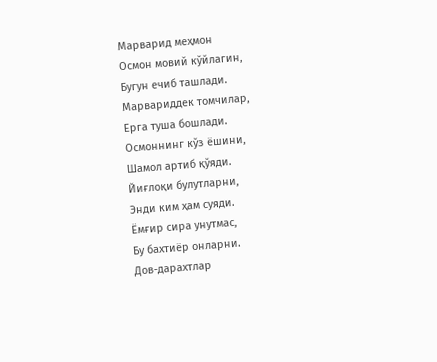Марварид меҳмон
Осмон мовий кўйлагин,
Бугун ечиб ташлади.
Марвариддек томчилар,
Ерга туша бошлади.
Осмоннинг кўз ёшини,
Шамол артиб қўяди.
Йиғлоқи булутларни,
Энди ким ҳам суяди.
Ёмғир сира унутмас,
Бу бахтиёр онларни.
Дов-дарахтлар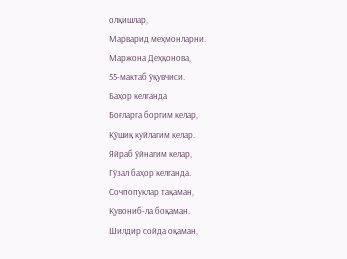олқишлар,
Марварид меҳмонларни.
Маржона Деҳқонова,
55-мактаб ўқувчиси.
Баҳор келганда
Боғларга боргим келар,
Қўшиқ куйлагим келар.
Яйраб ўйнагим келар,
Гўзал баҳор келганда.
Сочпопуклар тақаман,
Қувониб-ла боқаман.
Шилдир сойда оқаман,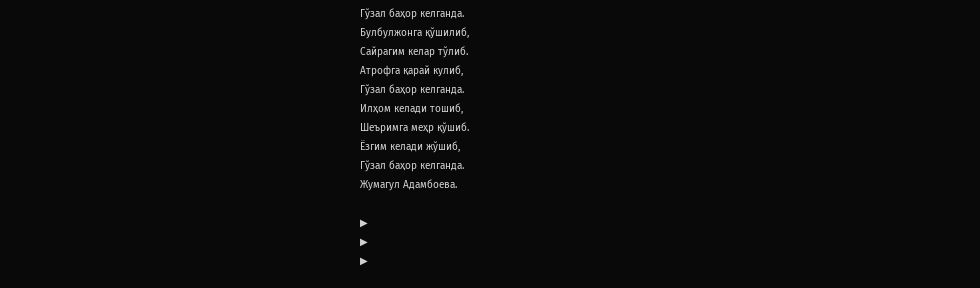Гўзал баҳор келганда.
Булбулжонга қўшилиб,
Сайрагим келар тўлиб.
Атрофга қарай кулиб,
Гўзал баҳор келганда.
Илҳом келади тошиб,
Шеъримга меҳр қўшиб.
Ёзгим келади жўшиб,
Гўзал баҳор келганда.
Жумагул Адамбоева.

▶
▶
▶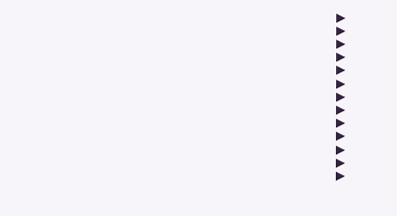▶
▶
▶
▶
▶
▶
▶
▶
▶
▶
▶
▶
▶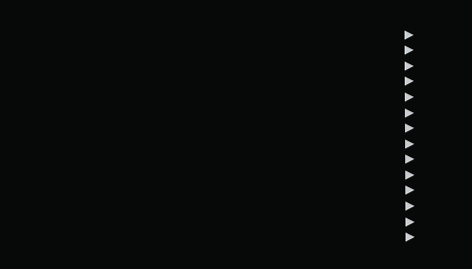▶
▶
▶
▶
▶
▶
▶
▶
▶
▶
▶
▶
▶
▶